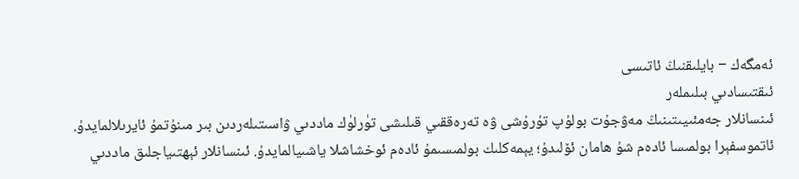ئەمگەك − بايلىقنىڭ ئاتىسى
ئىقتىسادىي بىلىملەر
ئىنسانلار جەمئىيىتىنىڭ مەۋجۇت بولۇپ تۇرۇشى ۋە تەرەققىي قىلىشى تۈرلۈك ماددىي ۋاسىتىلەردىن بىر مىنۇتمۇ ئايرىلالمايدۇ. ئاتموسفېرا بولمىسا ئادەم شۇ ھامان ئۆلىدۇ؛ يېمەكلىك بولمىسىمۇ ئادەم ئوخشاشلا ياشىيالمايدۇ. ئىنسانلار ئېھتىياجلىق ماددىي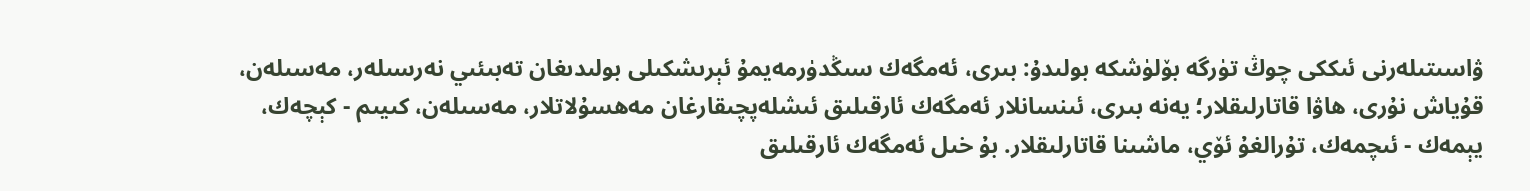ۋاسىتىلەرنى ئىككى چوڭ تۈرگە بۆلۈشكە بولىدۇ: بىرى، ئەمگەك سىڭدۈرمەيمۇ ئېرىشكىلى بولىدىغان تەبىئىي نەرسىلەر، مەسىلەن، قۇياش نۇرى، ھاۋا قاتارلىقلار؛ يەنە بىرى، ئىنسانلار ئەمگەك ئارقىلىق ئىشلەپچىقارغان مەھسۇلاتلار، مەسىلەن، كىيىم - كېچەك، يېمەك - ئىچمەك، تۇرالغۇ ئۆي، ماشىنا قاتارلىقلار. بۇ خىل ئەمگەك ئارقىلىق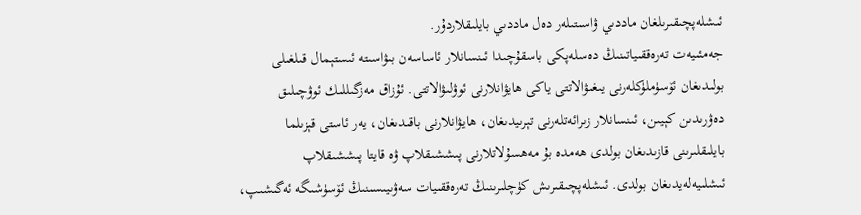ئىشلەپچىقىرىلغان ماددىي ۋاسىتىلەر دەل ماددىي بايلىقلاردۇر.
جەمئىيەت تەرەققىياتىنىڭ دەسلەپكى باسقۇچىدا ئىنسانلار ئاساسەن بىۋاسىتە ئىستېمال قىلغىلى بولىدىغان ئۆسۈملۈكلەرنى يىغىۋالاتتى ياكى ھايۋانلارنى ئوۋلىۋالاتتى. ئۇزاق مەزگىللىك ئوۋچىلىق دەۋرىدىن كېيىن، ئىنسانلار زىرائەتلەرنى تېرىيدىغان، ھايۋانلارنى باقىدىغان، يەر ئاستى قېزىلما بايلىقلىرىنى قازىدىغان بولدى ھەمدە بۇ مەھسۇلاتلارنى پىششىقلاپ ۋە قايتا پىششىقلاپ ئىشلىيەلەيدىغان بولدى. ئىشلەپچىقىرىش كۈچلىرىنىڭ تەرەققىيات سەۋىيىسىنىڭ ئۆسۈشىگە ئەگىشىپ،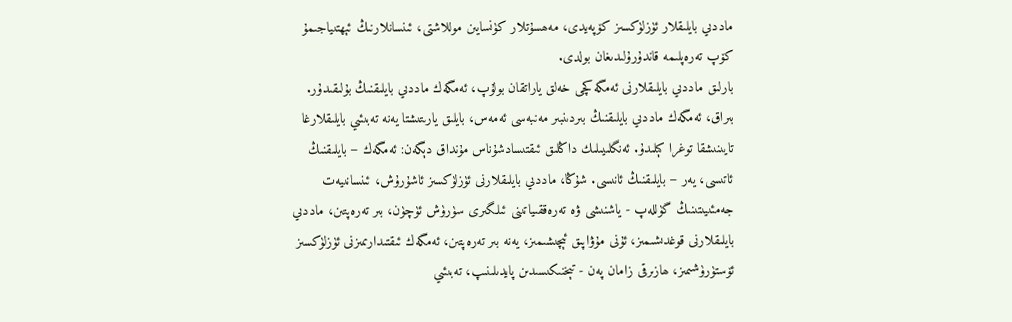ماددىي بايلىقلار ئۈزلۈكسىز كۆپەيدى، مەھسۇتلار كۈنسايىن موللاشتى، ئىنسانلارنىڭ ئېھتىياجىمۇ كۆپ تەرەپلىمە قاندۇرۇلىدىغان بولدى.
بارلىق ماددىي بايلىقلارنى ئەمگەكچى خەلق ياراتقان بولۇپ، ئەمگەك ماددىي بايلىقنىڭ بۇلىقىدۇر. بىراق، ئەمگەك ماددىي بايلىقنىڭ بىردىنبىر مەنبەسى ئەمەس، بايلىق يارىتىشتا يەنە تەبىئىي بايلىقلارغا تايىنىشقا توغرا كېلىدۇ. ئەنگلىيىلىك داڭلىق ئىقتىسادشۇناس مۇنداق دېگەن: ئەمگەك − بايلىقنىڭ ئاتىسى، يەر − بايلىقنىڭ ئانىسى. شۇڭا، ماددىي بايلىقلارنى ئۈزلۈكسىز ئاشۇرۇش، ئىنسانىيەت جەمئىيىتىنىڭ گۈللەپ - ياشنىشى ۋە تەرەققىياتىنى ئىلگىرى سۈرۈش ئۈچۈن، بىر تەرەپتىن، ماددىي بايلىقلارنى قوغدىشىمىز، ئۇنى مۇۋاپىق ئېچىشىمىز، يەنە بىر تەرەپتىن، ئەمگەك ئىقتىدارىمىزنى ئۈزلۈكسىز ئۆستۈرۈشىمىز، ھازىرقى زامان پەن - تېخنىكىسىدىن پايدىلىنىپ، تەبىئىي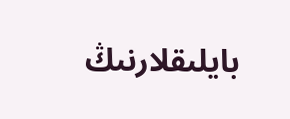بايلىقلارنىڭ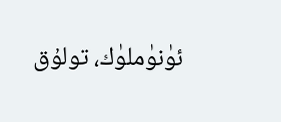ئۈنۈملۈك، تولۇق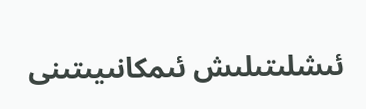ئىشلىتىلىش ئىمكانىيىتىنى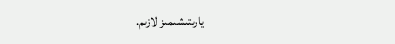يارىتىشىمىز لازىم.